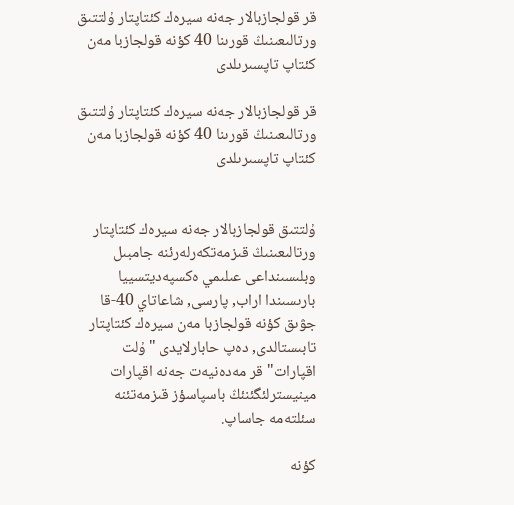قر قولجازبالار جەنە سيرەك كئتاپتار ۇلتتىق ورتالىعىنىڭ قورىنا 40 كؤنە قولجازبا مەن كئتاپ تاپسىرىلدى

قر قولجازبالار جەنە سيرەك كئتاپتار ۇلتتىق ورتالىعىنىڭ قورىنا 40 كؤنە قولجازبا مەن كئتاپ تاپسىرىلدى


ۇلتتىق قولجازبالار جەنە سيرەك كئتاپتار ورتالىعىنىڭ قىزمەتكەرلەرئنە جامبىل وبلىسىنداعى عىلىمي ەكسپەديتسييا بارىسىندا اراب, پارسى, شاعاتاي 40-قا جۋىق كؤنە قولجازبا مەن سيرەك كئتاپتار تابىستالدى, دەپ حابارلايدى "ۇلت اقپارات" قر مەدەنيەت جەنە اقپارات مينيسترلئگئنئڭ باسپاسؤز قىزمەتئنە سئلتەمە جاساپ.

كؤنە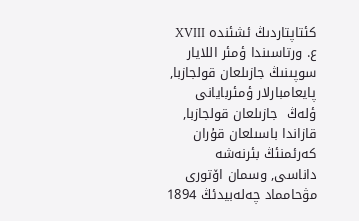كئتاپتاردىڭ ئشئندە XVIII ع. ورتاسىندا ؤمئر اللايار سوپىنىڭ جازىلعان قولجازبا, پايعامبارلار ؤمئربايانى ؤلەڭ  جازىلعان قولجازبا, قازاندا باسىلعان قۇران كەرئمنئڭ بئرنەشە داناسى, وسمان اۆتورى مۋحامماد چەلەبيدئڭ 1894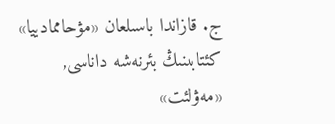ج. قازاندا باسىلعان «مۋحاممادييا» كئتابىنىڭ بئرنەشە داناسى, «مەۋلئت»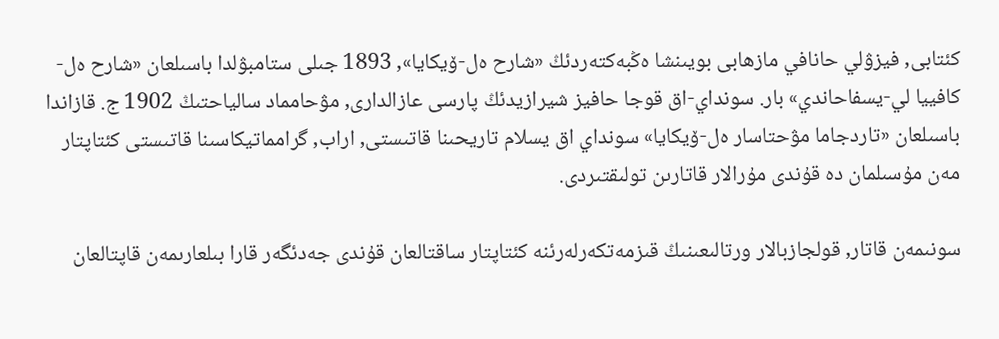كئتابى, فيزۋلي حانافي مازھابى بويىنشا ەڭبەكتەردئڭ «شارح ەل-ۆيكايا», 1893 جىلى ستامبۋلدا باسىلعان «شارح ەل-كافييا لي-يسفاحاندي» بار. سونداي-اق قوجا حافيز شيرازيدئڭ پارسى عازالدارى, مۋحامماد سالياحتىڭ 1902 ج. قازاندا باسىلعان «تاردجاما مۋحتاسار ەل-ۆيكايا» سونداي اق يسلام تاريحىنا قاتىستى, اراب, گرامماتيكاسىنا قاتىستى كئتاپتار مەن مۇسىلمان دە قۇندى مۇرالار قاتارىن تولىقتىردى.

سونىمەن قاتار, قولجازبالار ورتالىعىنىڭ قىزمەتكەرلەرئنە كئتاپتار ساقتالعان قۇندى جەدئگەر قارا بىلعارىمەن قاپتالعان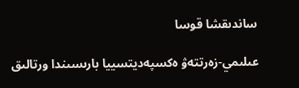ساندىقشا قوسا

عىلىمي-زەرتتەۋ ەكسپەديتسييا بارىسىندا ورتالىق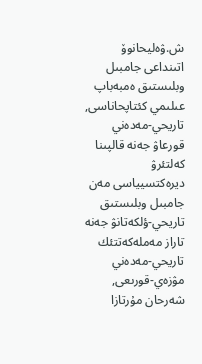ش.ۋەليحانوۆ اتىنداعى جامبىل وبلىستىق ەمبەباپ عىلىمي كئتاپحاناسى, تاريحي-مەدەني قورعاۋ جەنە قالپىنا كەلتئرۋ ديرەكتسيياسى مەن  جامبىل وبلىستىق تاريحي-ؤلكەتانۋ جەنە تاراز مەملەكەتتئك تاريحي-مەدەني مۋزەي-قورىعى, شەرحان مۇرتازا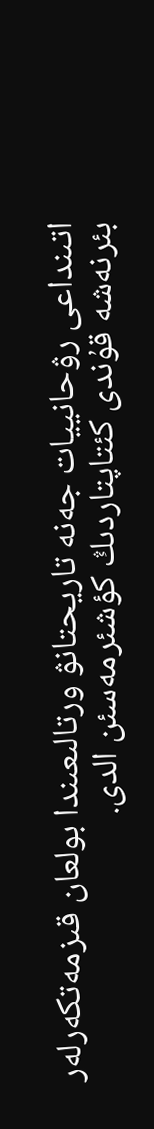اتىنداعى رۋحانييات جەنە تاريحتانۋ ورتالىعىندا بولعان قىزمەتكەرلەر بئرنەشە قۇندى كئتاپتاردىڭ كؤشئرمەسئن الدى.